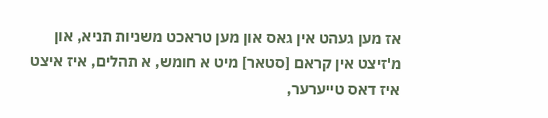אז מען געהט אין גאס און מען טראכט משניות תניא, און מ'זיצט אין קראם [סטאר] מיט א חומש, א תהלים, איז איצט איז דאס טייערער,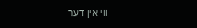ווי אין דער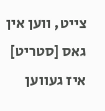צייט, ווען אין גאס [סטריט] איז געווען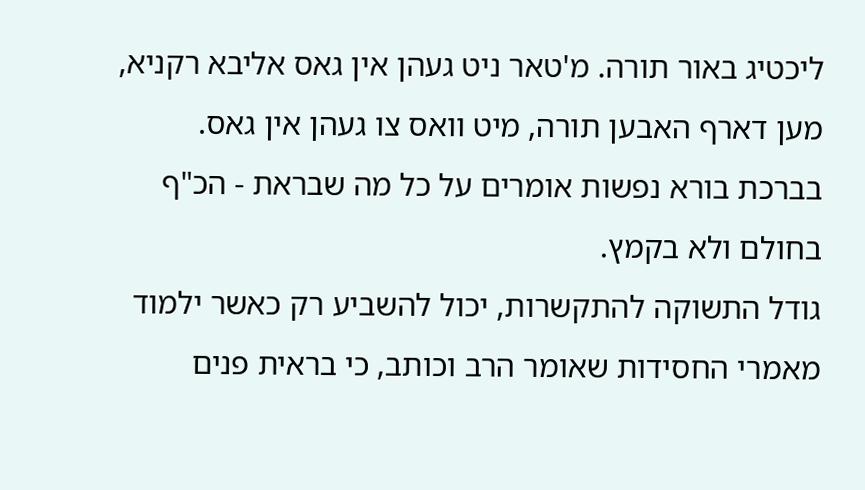ליכטיג באור תורה. מ'טאר ניט געהן אין גאס אליבא רקניא, מען דארף האבען תורה, מיט וואס צו געהן אין גאס.
בברכת בורא נפשות אומרים על כל מה שבראת - הכ"ף בחולם ולא בקמץ.
גודל התשוקה להתקשרות, יכול להשביע רק כאשר ילמוד מאמרי החסידות שאומר הרב וכותב, כי בראית פנים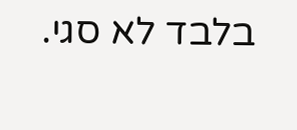בלבד לא סגי.